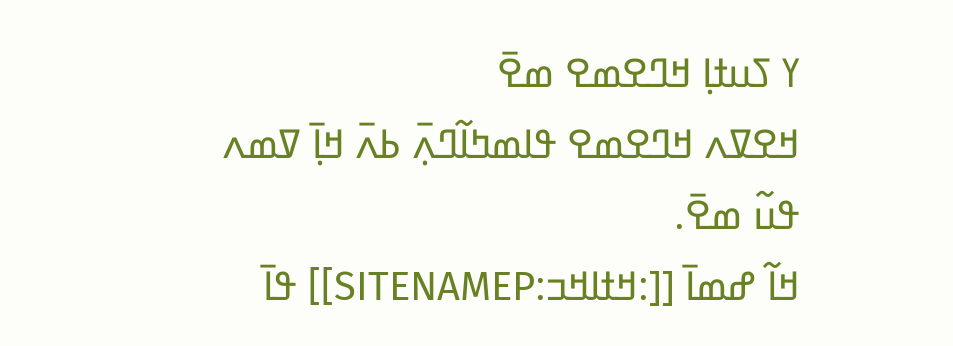ߌ ߖߎߙߊ߲ ߞߣߐߘߐ ߘߐ߫
ߞߐߜߍ ߞߣߐߘߐ ߟߊߘߤߊ߬ߣߍ߲߫ ߕߍ߫ ߞߊ߲߫ ߜߘߍ ߟߎ߬ ߘߐ߫.
ߞߊ߬ ߝߘߊ߫ [[:ߞߙߊߞߏ:SITENAMEP]] ߟߊ߫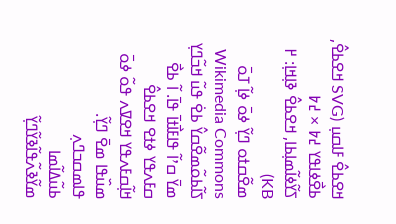ߞߐߕߐ߮ ߓߊߛߎ߲ (SVG ߞߐߕߐ߮, ߕߐ߯ߦߊߟߌ ߄߈ × ߄߈ ߖߌ߬ߦߊ߬ߘߊ߲ߕߊ, ߞߐߕߐ߮ ߢߊ߲ߞߊ߲: ߂ KB)
ߘߐ߬ߛߙߋ ߣߌ߲߬ ߦߋ߫ ߦߊ߲߬ ߠߋ߫ Wikimedia Commons ߖߊ߬ߕߋ߬ߘߐ߬ߛߌ߮ ߕߐ߭ ߟߎ߬ ߞߏ߬ߣߌ߲ ߘߌ߫ ߛߴߊ߬ ߟߊߓߊ߯ߙߊ߫ ߟߊ߫. ߊ߬ ߕߐ߯ ߛߓߍߟߌ ߦߙߐ ߞߐߕߐ߮ ߞߊ߲߬ߛߓߍߟߌ ߞߐߜߍ ߟߋ߬ ߦߋ߫ ߘߎ߰ߟߊ ߘߐ߫ ߣߌ߲߬.
ߟߊߘߛߏߣߍ߲
ߕߎ߬ߡߊ߬ߘߊ
ߘߌ߬ߢߍ߬ߟߊ߬ߢߌ߬ߣߌ߲߬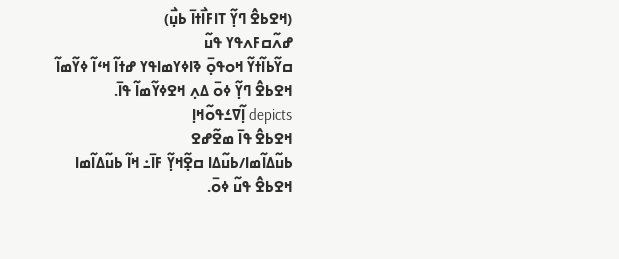(ߞߐߕߐ߮ ߣߌ߲߬ ߠߊߓߊ߯ߙߊ߫ ߕߎ߲߯)
ߝߍ߬ߛߓߍߟߌ ߟߎ߬
ߛߌ߬ߕߊ߬ߙߌ߬ ߞߋߟߋ߲߫ ߢߊߦߌߘߊߟߌ ߝߙߊ߬ ߞߵߊ߬ ߦߌ߬ߘߊ߬ ߞߐߕߐ߮ ߣߌ߲߬ ߦߋ߫ ߡߍ߲ ߞߐߦߌ߬ߘߊ߬ ߟߊ߫.
depicts ߊ߲߬ߜߑߟߋ߬ߞߊ߲
ߞߐߕߐ߮ ߟߊ߫ ߘߐ߬ߝߐ
ߕߎ߬ߡߊ߬ߘߊ/ߕߎ߬ߡߊ ߛߐ߲߬ߞߌ߲߬ ߓߊ߫߸ ߞߊ߬ ߕߎ߬ߡߊ߬ߘߊ ߞߐߕߐ߮ ߟߎ߬ ߦߋ߫.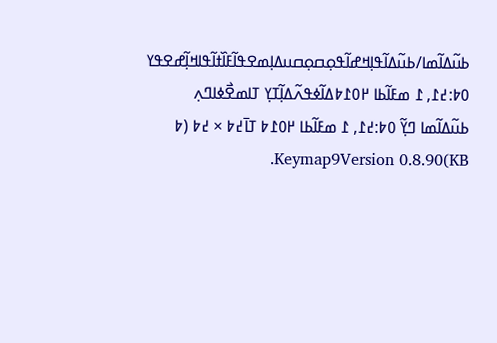ߕߎ߬ߡߊ߬ߘߊ/ߕߎ߬ߡߊ߬ߟߊ߲ߞߝߊ߬ߟߋ߲ߛߋ߲ߛߎߡߊ߲ߘߐߟߊ߬ߓߊ߰ߙߊ߬ߟߊߞߊ߲߬ߝߐߟߌ
߀߈:߄߁, ߁ ߘߓߊ߬ߕߊ ߂߀߁߈ߡߊ߬ߦߟߍ߬ߡߊ߲߬ߠߌ߲ ߠߊߘߐ߯ߦߊߣߍ߲ ߕߎ߬ߡߊ߬ߘߊ ߣߌ߲߬ ߀߈:߄߁, ߁ ߘߓߊ߬ߕߊ ߂߀߁߈ ߠߊ߫߄߈ × ߄߈ (߈ KB)Keymap9Version 0.8.90.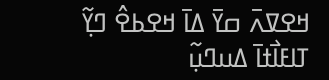ߞߐߜߍ߫ ߛߌ߫ ߡߊ߫ ߞߐߕߐ߮ ߣߌ߲߬ ߠߊߓߊ߯ߙߊ߫ ߡߎߣߎ߲߬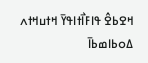ߞߐߕߐ߮ ߟߊߓߊ߯ߙߊߟߌ߫ ߞߙߎߞߙߍ
ߡߋߕߊߘߕߊ߫